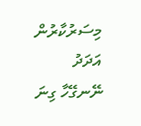މިސަރުކާރުން އަދަދު ނޭނގޭހާ ގިނަ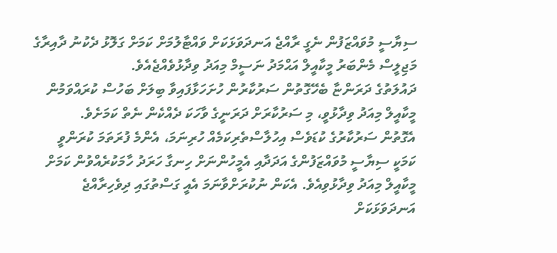ސިޔާސީ މުވައްޒަފުން ނެގީ ރާއްޖެ އަނދަވަޅަކަށް ވައްޓާލުމަށް ކަމަށް ގަލޮޅު ދެކުނު ދާއިރާގެ މަޖިލީސް މެންބަރު މީކާއީލް އަޙްމަދު ނަސީމް މިއަދު ވިދާޅުވެއްޖެއެވެ.
ދައުލަތުގެ ދަރަންޏާ ބެހޭގޮތުން ސަރުކާރުން ހުށަހަޅާފައިވާ ބިލަށް ބަހުސް ކުރައްވަމުން މީކާއީލް މިއަދު ވިދާޅުވީ، މި ސަރުކާރަށް ދަރަނީގެ ވާހަކަ ދެއްކެން ނެތް ކަމަށެވެ.
އެގޮތުން ސަރުކާރުގެ ކުޑަވެސް އިހުލާސްތެރިކަމެއް ހުރިނަމަ، އެންމެ ފުރަތަމަ ކުރަންވީ ކަމަކީ ސިޔާސީ މުވައްޒަފުންގެ އަދަދާއި އެމީހުންނަށް ހިނގާ ހަރަދު ހާމަކުރެއްވުން ކަމަށް މީކާއީލް މިއަދު ވިދާޅުވިއެވެ. އެކަން ނުކުރަށްވާނަމަ އެއީ ގަސްތުގައި ދިވެހިރާއްޖެ އަނދަވަޅަކަށް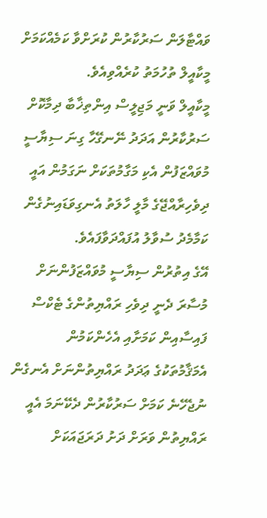ވައްޓާލަން ސަރުކާރުން ކުރަށްވާ ކަމެއްކަމަށް މީކާއީލް ތުހުމަތު ކުރެއްވިއެވެ.
މީކާއީލް ވަނީ މަޖިލީސް އިންތިޚާބާ ދިމާކޮށް ސަރުކާރުން އަދަދު ނޭނގޭހާ ގިނަ ސިޔާސީ މުވައްޒަފުން އެކި މަގާމުތަކަށް ނަގަމުން އައީ ދިވެހިރާއްޖޭގެ މާލީ ހާލަތު އެނގިވަޑައިނުގެން ކަމާމެދު ސުވާލު އުފައްދަވާފައެވެ.
އޭގެ އިތުރުން ސިޔާސީ މުވައްޒަފުންނަށް މުސާރަ ދެނީ ދިވެހި ރައްޔިތުންގެ ޓެކްސް ފައިސާއިން ކަމަށާއި އެހެންކަމުން އެމަޤާމުތަކުގެ ޢަދަދު ރައްޔިތުންނަށް އެނގެން ނުޖެހޭނެ ކަމަށް ސަރުކާރުން ދެކޭނަމަ އެއީ ރައްޔިތުން ވަރަށް ދަށު ދަރަޖައަކަށް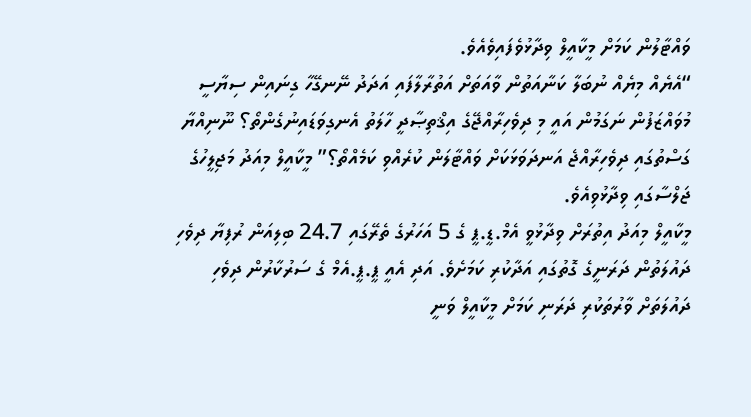ވައްޓާލުން ކަމަށް މީކާއީލް ވިދާޅުވެފައިވެއެވެ.
“އެޔެއް މިޔެއް ނުބަލާ ކަނާއަތުން ވާއަތަށް އަތުރާލާފައި އަދަދު ނޭނގޭހާ ގިނައިން ސިޔާސީ މުވައްޒަފުން ނަގަމުން އައީ މި ދިވެހިރާއްޖޭގެ އިޤްތިޞާދީ ހާލަތު އެނގިވަޑައިނުގެންތޯ؟ ނޫނިއްޔާ ގަސްތުގައި ދިވެހިރާއްޖެ އަނދަވަޅަކަށް ވައްޓާލަން ކުރެއްވި ކަމެއްތޯ؟” މީކާއީލް މިއަދު މަޖިލީހުގެ ޖަލްސާގައި ވިދާޅުވިއެވެ.
މީކާއީލް މިއަދު އިތުރަށް ވިދާޅުވީ އެމް.ޑީ.ޕީ ގެ 5 އަހަރުގެ ތެރޭގައި 24.7 ބިލިއަން ރުފިޔާ ދިވެހި ދައުލަތުން ދަރަނީގެ ގޮތުގައި އަދާކުރި ކަމަށެވެ. އަދި އެއީ ޕީ.ޕީ.އެމް ގެ ސަރުކާރުން ދިވެހި ދައުލަތަށް ވާރުތަކުރި ދަރަނި ކަމަށް މީކާއީލް ވަނީ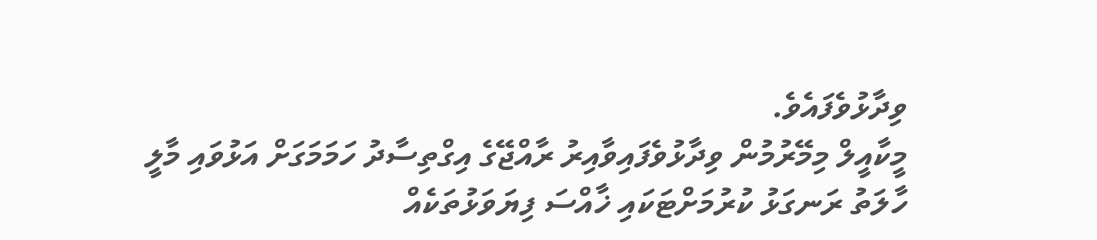ވިދާޅުވެފައެވެ.
މީކާއީލް މިމޭރުމުން ވިދާޅުވެފައިވާއިރު ރާއްޖޭގެ އިގްތިސާދު ހަމަމަގަށް އަޅުވައި މާލީ ހާލަތު ރަނގަޅު ކުރުމަށްޓަކައި ޚާއްސަ ފިޔަވަޅުތަކެއް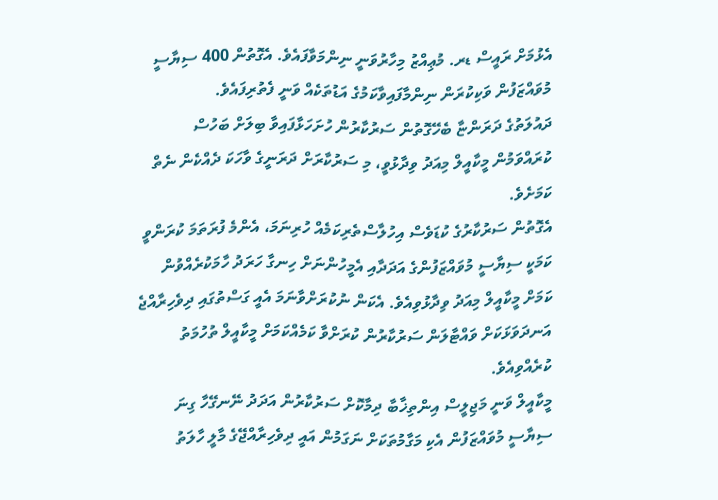އެޅުމަށް ރައީސް ޑރ. މުޢިއްޒު މިހާރުވަނީ ނިންމަވާފައެވެ. އެގޮތުން 400 ސިޔާސީ މުވައްޒަފުން ވަކިކުރަން ނިންމާފައިވާކަމުގެ އަޑުތަކެއް ވަނީ ފެތުރިފައެވެ.
ދައުލަތުގެ ދަރަންޏާ ބެހޭގޮތުން ސަރުކާރުން ހުށަހަޅާފައިވާ ބިލަށް ބަހުސް ކުރައްވަމުން މީކާއީލް މިއަދު ވިދާޅުވީ، މި ސަރުކާރަށް ދަރަނީގެ ވާހަކަ ދެއްކެން ނެތް ކަމަށެވެ.
އެގޮތުން ސަރުކާރުގެ ކުޑަވެސް އިހުލާސްތެރިކަމެއް ހުރިނަމަ، އެންމެ ފުރަތަމަ ކުރަންވީ ކަމަކީ ސިޔާސީ މުވައްޒަފުންގެ އަދަދާއި އެމީހުންނަށް ހިނގާ ހަރަދު ހާމަކުރެއްވުން ކަމަށް މީކާއީލް މިއަދު ވިދާޅުވިއެވެ. އެކަން ނުކުރަށްވާނަމަ އެއީ ގަސްތުގައި ދިވެހިރާއްޖެ އަނދަވަޅަކަށް ވައްޓާލަން ސަރުކާރުން ކުރަށްވާ ކަމެއްކަމަށް މީކާއީލް ތުހުމަތު ކުރެއްވިއެވެ.
މީކާއީލް ވަނީ މަޖިލީސް އިންތިޚާބާ ދިމާކޮށް ސަރުކާރުން އަދަދު ނޭނގޭހާ ގިނަ ސިޔާސީ މުވައްޒަފުން އެކި މަގާމުތަކަށް ނަގަމުން އައީ ދިވެހިރާއްޖޭގެ މާލީ ހާލަތު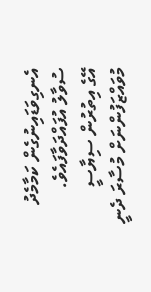އެނގިވަޑައިނުގެން ކަމާމެދު ސުވާލު އުފައްދަވާފައެވެ.
އޭގެ އިތުރުން ސިޔާސީ މުވައްޒަފުންނަށް މުސާރަ ދެނީ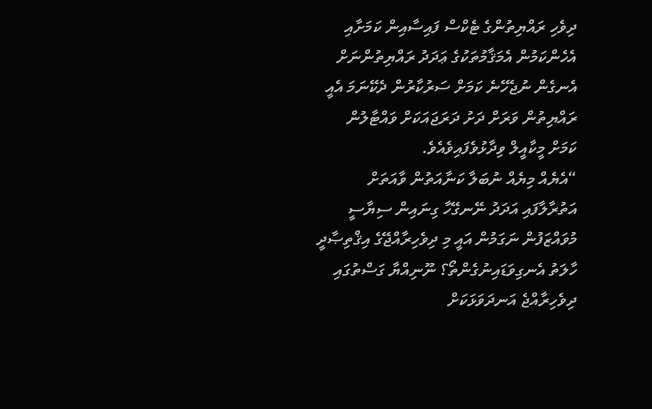ދިވެހި ރައްޔިތުންގެ ޓެކްސް ފައިސާއިން ކަމަށާއި އެހެންކަމުން އެމަޤާމުތަކުގެ ޢަދަދު ރައްޔިތުންނަށް އެނގެން ނުޖެހޭނެ ކަމަށް ސަރުކާރުން ދެކޭނަމަ އެއީ ރައްޔިތުން ވަރަށް ދަށު ދަރަޖައަކަށް ވައްޓާލުން ކަމަށް މީކާއީލް ވިދާޅުވެފައިވެއެވެ.
“އެޔެއް މިޔެއް ނުބަލާ ކަނާއަތުން ވާއަތަށް އަތުރާލާފައި އަދަދު ނޭނގޭހާ ގިނައިން ސިޔާސީ މުވައްޒަފުން ނަގަމުން އައީ މި ދިވެހިރާއްޖޭގެ އިޤްތިޞާދީ ހާލަތު އެނގިވަޑައިނުގެންތޯ؟ ނޫނިއްޔާ ގަސްތުގައި ދިވެހިރާއްޖެ އަނދަވަޅަކަށް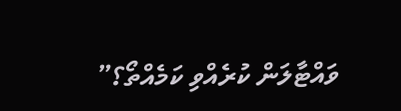ވައްޓާލަން ކުރެއްވި ކަމެއްތޯ؟”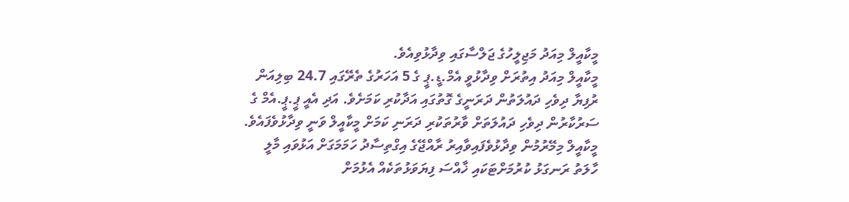މީކާއީލް މިއަދު މަޖިލީހުގެ ޖަލްސާގައި ވިދާޅުވިއެވެ.
މީކާއީލް މިއަދު އިތުރަށް ވިދާޅުވީ އެމް.ޑީ.ޕީ ގެ 5 އަހަރުގެ ތެރޭގައި 24.7 ބިލިއަން ރުފިޔާ ދިވެހި ދައުލަތުން ދަރަނީގެ ގޮތުގައި އަދާކުރި ކަމަށެވެ. އަދި އެއީ ޕީ.ޕީ.އެމް ގެ ސަރުކާރުން ދިވެހި ދައުލަތަށް ވާރުތަކުރި ދަރަނި ކަމަށް މީކާއީލް ވަނީ ވިދާޅުވެފައެވެ.
މީކާއީލް މިމޭރުމުން ވިދާޅުވެފައިވާއިރު ރާއްޖޭގެ އިގްތިސާދު ހަމަމަގަށް އަޅުވައި މާލީ ހާލަތު ރަނގަޅު ކުރުމަށްޓަކައި ޚާއްސަ ފިޔަވަޅުތަކެއް އެޅުމަށް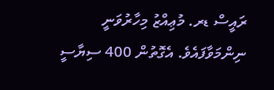ރައީސް ޑރ. މުޢިއްޒު މިހާރުވަނީ ނިންމަވާފައެވެ. އެގޮތުން 400 ސިޔާސީ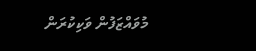މުވައްޒަފުން ވަކިކުރަން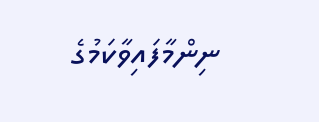ނިންމާފައިވާކަމުގެ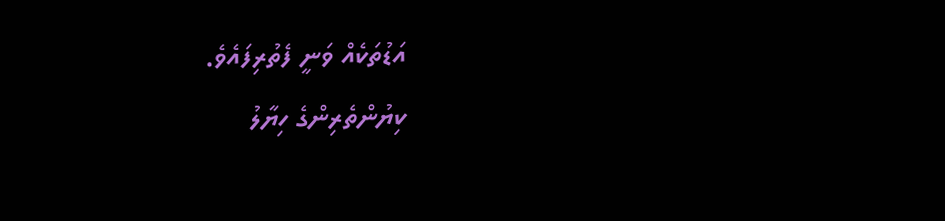އަޑުތަކެއް ވަނީ ފެތުރިފައެވެ.
ކިޔުންތެރިންގެ ހިޔާލު